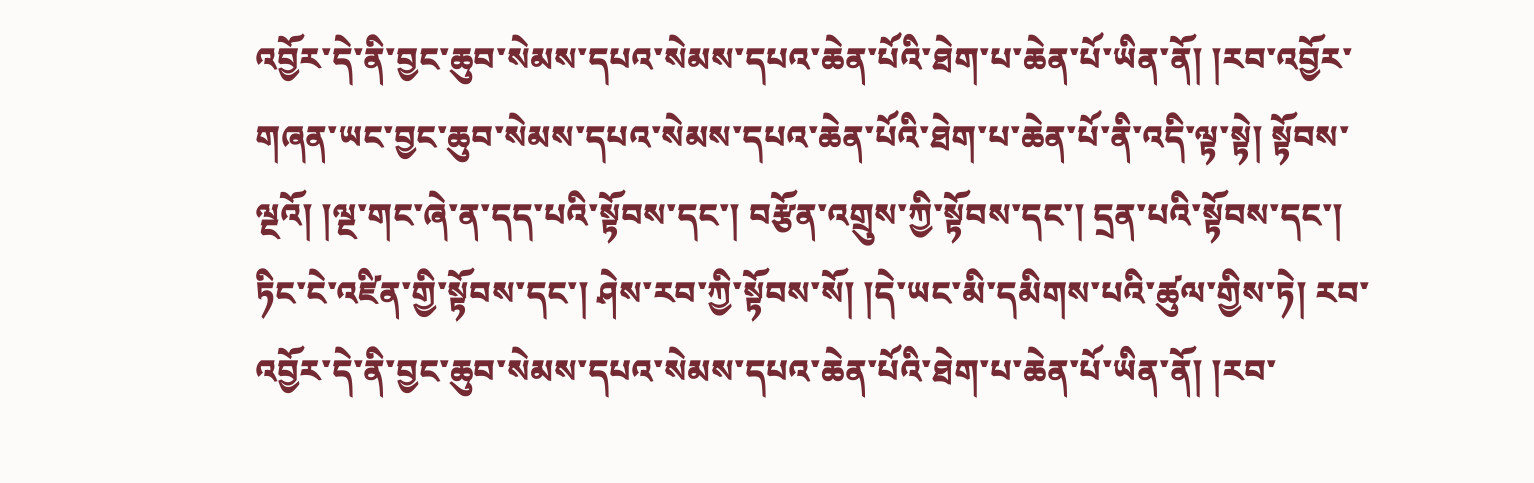འབྱོར་དེ་ནི་བྱང་ཆུབ་སེམས་དཔའ་སེམས་དཔའ་ཆེན་པོའི་ཐེག་པ་ཆེན་པོ་ཡིན་ནོ། །རབ་འབྱོར་གཞན་ཡང་བྱང་ཆུབ་སེམས་དཔའ་སེམས་དཔའ་ཆེན་པོའི་ཐེག་པ་ཆེན་པོ་ནི་འདི་ལྟ་སྟེ། སྟོབས་ལྔའོ། །ལྔ་གང་ཞེ་ན་དད་པའི་སྟོབས་དང་། བརྩོན་འགྲུས་ཀྱི་སྟོབས་དང་། དྲན་པའི་སྟོབས་དང་། ཏིང་ངེ་འཛིན་གྱི་སྟོབས་དང་། ཤེས་རབ་ཀྱི་སྟོབས་སོ། །དེ་ཡང་མི་དམིགས་པའི་ཚུལ་གྱིས་ཏེ། རབ་འབྱོར་དེ་ནི་བྱང་ཆུབ་སེམས་དཔའ་སེམས་དཔའ་ཆེན་པོའི་ཐེག་པ་ཆེན་པོ་ཡིན་ནོ། །རབ་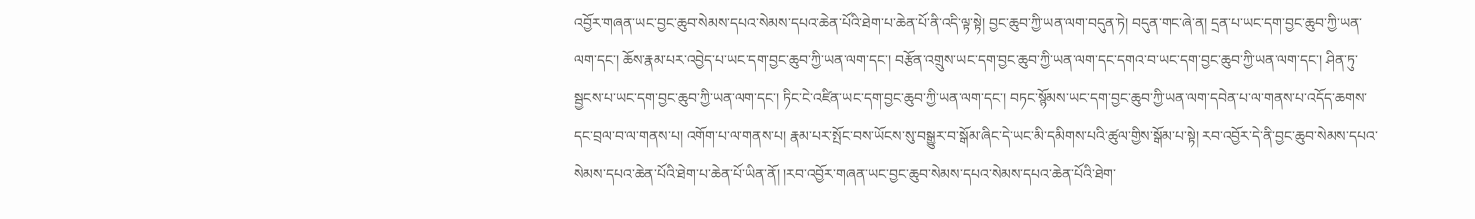འབྱོར་གཞན་ཡང་བྱང་ཆུབ་སེམས་དཔའ་སེམས་དཔའ་ཆེན་པོའི་ཐེག་པ་ཆེན་པོ་ནི་འདི་ལྟ་སྟེ། བྱང་ཆུབ་ཀྱི་ཡན་ལག་བདུན་ཏེ། བདུན་གང་ཞེ་ན། དྲན་པ་ཡང་དག་བྱང་ཆུབ་ཀྱི་ཡན་ལག་དང་། ཆོས་རྣམ་པར་འབྱེད་པ་ཡང་དག་བྱང་ཆུབ་ཀྱི་ཡན་ལག་དང་། བརྩོན་འགྲུས་ཡང་དག་བྱང་ཆུབ་ཀྱི་ཡན་ལག་དང་དགའ་བ་ཡང་དག་བྱང་ཆུབ་ཀྱི་ཡན་ལག་དང་། ཤིན་ཏུ་སྦྱངས་པ་ཡང་དག་བྱང་ཆུབ་ཀྱི་ཡན་ལག་དང་། ཏིང་ངེ་འཛིན་ཡང་དག་བྱང་ཆུབ་ཀྱི་ཡན་ལག་དང་། བཏང་སྙོམས་ཡང་དག་བྱང་ཆུབ་ཀྱི་ཡན་ལག་དབེན་པ་ལ་གནས་པ་འདོད་ཆགས་དང་བྲལ་བ་ལ་གནས་པ། འགོག་པ་ལ་གནས་པ། རྣམ་པར་སྤོང་བས་ཡོངས་སུ་བསྒྱུར་བ་སྒོམ་ཞིང་དེ་ཡང་མི་དམིགས་པའི་ཚུལ་གྱིས་སྒོམ་པ་སྟེ། རབ་འབྱོར་དེ་ནི་བྱང་ཆུབ་སེམས་དཔའ་སེམས་དཔའ་ཆེན་པོའི་ཐེག་པ་ཆེན་པོ་ཡིན་ནོ། །རབ་འབྱོར་གཞན་ཡང་བྱང་ཆུབ་སེམས་དཔའ་སེམས་དཔའ་ཆེན་པོའི་ཐེག་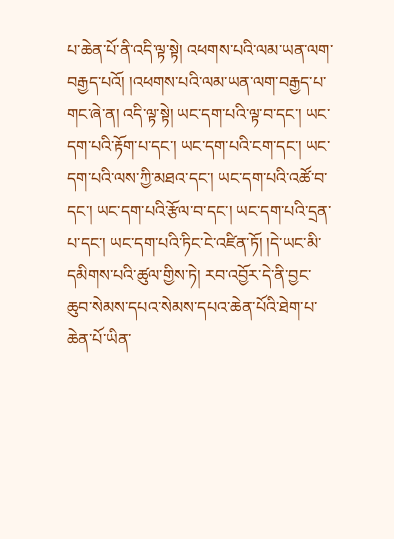པ་ཆེན་པོ་ནི་འདི་ལྟ་སྟེ། འཕགས་པའི་ལམ་ཡན་ལག་བརྒྱད་པའོ། །འཕགས་པའི་ལམ་ཡན་ལག་བརྒྱད་པ་གང་ཞེ་ན། འདི་ལྟ་སྟེ། ཡང་དག་པའི་ལྟ་བ་དང་། ཡང་དག་པའི་རྟོག་པ་དང་། ཡང་དག་པའི་ངག་དང་། ཡང་དག་པའི་ལས་ཀྱི་མཐའ་དང་། ཡང་དག་པའི་འཚོ་བ་དང་། ཡང་དག་པའི་རྩོལ་བ་དང་། ཡང་དག་པའི་དྲན་པ་དང་། ཡང་དག་པའི་ཏིང་ངེ་འཛིན་ཏོ། །དེ་ཡང་མི་དམིགས་པའི་ཚུལ་གྱིས་ཏེ། རབ་འབྱོར་དེ་ནི་བྱང་ཆུབ་སེམས་དཔའ་སེམས་དཔའ་ཆེན་པོའི་ཐེག་པ་ཆེན་པོ་ཡིན་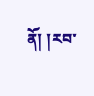ནོ། །རབ་